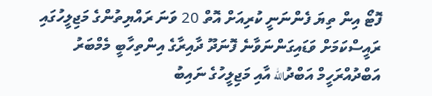ފޮޓޯ އިން ތިޔަ ފެންނަނީ ކުރިއަށް އޮތް 20 ވަނަ ރައްޔިތުންގެ މަޖިލީހުގައި ރައީސްކަމަށް ވަޑައިގަންނަވާނެ ފޮނަދޫ ދާއިރާގެ އިންތިހާބީ މެމްބަރު އަބްދުއްރަހީމް އަބްދުالله އާއި މަޖިލީހުގެ ނައިބު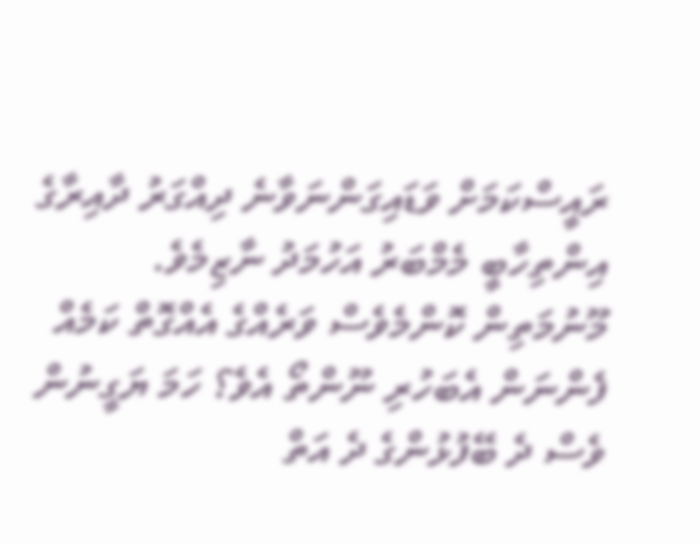ރައީސްކަމަށް ވަޑައިގަންނަވާނެ ދިއްގަރު ދާއިރާގެ އިންތިހާބީ މެމްބަރު އަހުމަދު ނާޒިމެވެ. މޫނުމަތިން ކޮންމެވެސް ވަރެއްގެ އެއްގޮތް ކަމެއް ފެންނަން އެބަހުރި ނޫންތޯ އެވެ؟ ހަމަ ޔަގީނުން ވެސް ދެ ބޭފުޅުންގެ ދެ އަތް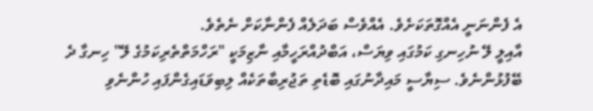އެ ފެންނަނީ އެއްގޮތަކަށެވެ. އެއްވެސް ބަދަލެއް ފެންނާކަށް ނެތެވެ.
އާއިލީ ލޭ ނުހިނގި ކަމުގައި ވިޔަސް، އަބްދުއްރަހީމާއި ނާޒިމަކީ "ރަހްމަތްތެރިކަމުގެ ލޭ" ހިނގާ ދެ ބޭފުޅުންނެވެ. ސިޔާސީ މައިދާނުގައި ބޮޑެތި ތަޖުރިބާތަކެއް ލިބިވަޑައިގެންފައި ހުންނެވި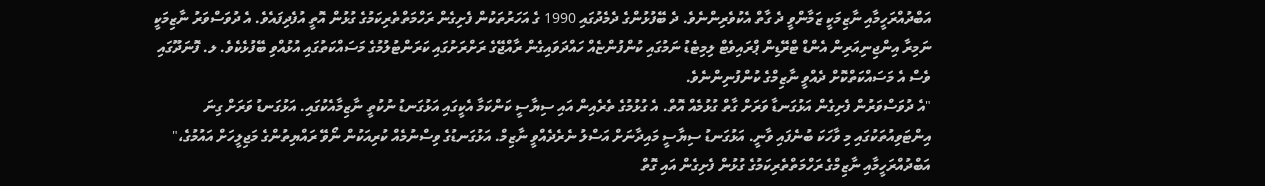އަބްދުއްރަހީމާއި ނާޒިމަކީ ޒަމާންވީ ދެ ގާތް އެކުވެރިންނެވެ. ދެ ބޭފުޅުންގެ ދެމެދުގައި 1990 ގެ އަހަރުތަކުން ފެށިގެން ރަހްމަތްތެރިކަމުގެ ގުޅުން އޮތީ އުފެދިފައެވެ. އެ ދުވަސްވަރު ނާޒިމަކީ ނަމިރާ އިންޖިނިއަރިން އެންޑް ޓްރޭޑިން ޕްރައިވެޓް ލިމިޓެޑު ނަމުގައި ކުންފުންޏެއް ހައްދަވައިގެން ރާއްޖޭގެ ރަށްރަށުގައި ކަރަންޓުލުމުގެ މަސައްކަތުގައި އުޅުއްވި ބޭފުޅެކެވެ. ލ. ފޮނަދޫގައި ވެސް އެ މަސައްކަތްކޮށް ދެއްވީ ނާޒިމްގެ ކުންފުނިންނެވެ.
"އެ ދުވަސްވަރުން ފެށިގެން އަޅުގަނޑާ ވަރަށް ގާތް ގުޅުމެއް އޮތް. އެ ގުޅުމުގެ ތެރެއިން އައި ސިޔާސީ ކަންކަމާ އެކީގައި އަޅުގަނޑު ނުކުތީ ނާޒިމާއެކުގައި. އަޅުގަނޑު ވަރަށް ގިނަ އިންޓަވިއުތަކުގައި މި ވާހަކަ ބުނެފައި ވާނީ. އަޅުގަނޑު ސިޔާސީ މައިދާނަށް އަސްލު ނެރެދެއްވީ ނާޒިމް. އަޅުގަނޑުގެ ވިސްނުމެއް ކުރިއަކުން ނޯވޭ ރައްޔިތުންގެ މަޖިލީހަށް އައުމުގެ،" އަބްދުއްރަހީމާއި ނާޒިމްގެ ރަހްމަތްތެރިކަމުގެ ގުޅުން ފެށިގެން އައި ގޮތް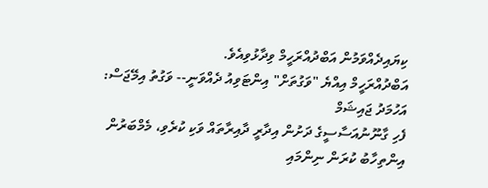ކިޔައިދެއްވަމުން އަބްދުއްރަހީމް ވިދާޅުވިއެވެ.
އަބްދުއްރަހީމް އިއްޔެ "ވަގުތަށް" އިންޓަވިއު ދެއްވަނީ-- ވަގުތު އިމޭޖަސް: އަހުމަދު ޖައިޝަމް
ފެހި ގާނޫނުއަސާސީގެ ދަށުން އިދާރީ ދާއިރާތައް ވަކި ކުރެވި، މެމްބަރުން އިންތިހާބު ކުރަން ނިންމައި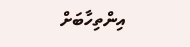އިންތިހާބަށް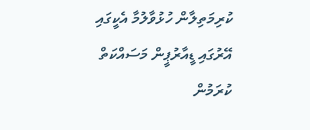ކުރިމަތިލާން ހުޅުވާލުމާ އެކީގައި އޭރުގައި ޑީއާރުޕީން މަސައްކަތް ކުރަމުން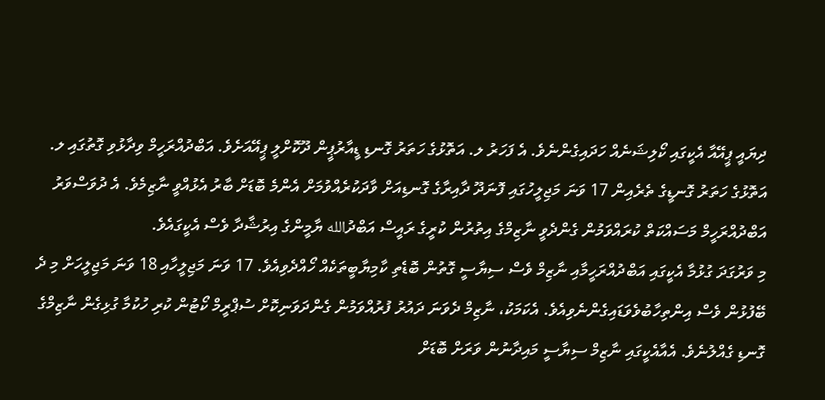ދިޔައީ ޕީއޭއާ އެކީގައި ކޯލިޝަނެއް ހަދައިގެންނެވެ. އެ ފަހަރު ލ. އަތޮޅުގެ ހަތަރު ގޮނޑި ޑީއާރުޕީން ދޫކޮށްލީ ޕީއޭއަށެވެ. އަބްދުއްރަހީމް ވިދާޅުވި ގޮތުގައި ލ. އަތޮޅުގެ ހަތަރު ގޮނޑީގެ ތެރެއިން 17 ވަނަ މަޖިލީހުގައި ފޮނަދޫ ދާއިރާގެ ގޮނޑިއަށް ވާދަކުރެއްވުމަށް އެންމެ ބޮޑަށް ބާރު އެޅުއްވީ ނާޒިމެވެ. އެ ދުވަސްވަރު އަބްދުއްރަހީމް މަސައްކަތް ކުރައްވަމުން ގެންދެވީ ނާޒިމްގެ އިތުރުން ކުރީގެ ރައީސް އަބްދުالله ޔާމީންގެ އިރުޝާދާ ވެސް އެކީގައެވެ.
މި ވަރުގަދަ ގުޅުމާ އެކީގައި އަބްދުއްރަހީމާއި ނާޒިމް ވެސް ސިޔާސީ ގޮތުން ބޮޑެތި ކާމިޔާބީތަކެއް ހޯއްދެވިއެވެ. 17 ވަނަ މަޖިލީހާއި 18 ވަނަ މަޖިލީހަށް މި ދެ ބޭފުޅުން ވެސް އިންތިހާބުވެވަޑައިގެންނެވިއެވެ. އެކަމަކު، ނާޒިމް ދެވަނަ ދައުރު ފުރުއްވަމުން ގެންދަވަނިކޮށް ސުޕްރީމް ކޯޓުން ކުރި ހުކުމާ ގުޅިގެން ނާޒިމްގެ ގޮނޑި ގެއްލުނެވެ. އެއާއެކީގައި ނާޒިމް ސިޔާސީ މައިދާނުން ވަރަށް ބޮޑަށް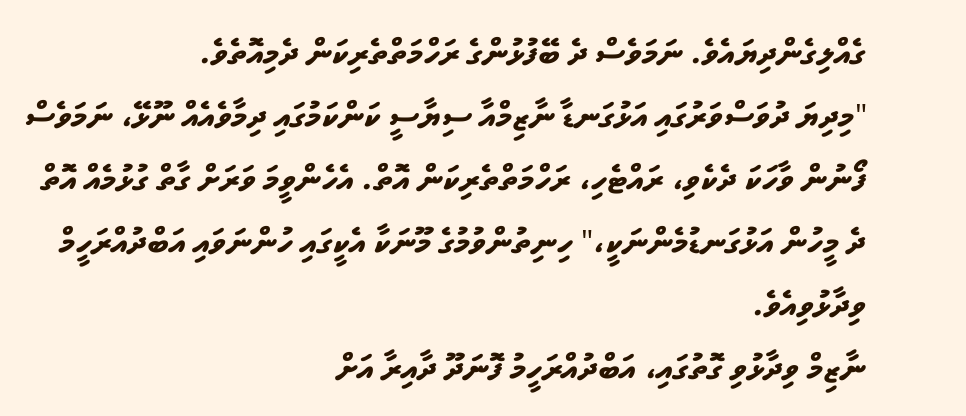ގެއްލިގެންދިޔައެވެ. ނަމަވެސް ދެ ބޭފުޅުންގެ ރަހްމަތްތެރިކަން ދެމިއޮތެވެ.
"މިދިޔަ ދުވަސްވަރުގައި އަޅުގަނޑާ ނާޒިމްއާ ސިޔާސީ ކަންކަމުގައި ދިމާވެއެއް ނޫޅޭ، ނަމަވެސް ފޯނުން ވާހަކަ ދެކެވި، ރައްޓެހި، ރަހްމަތްތެރިކަން އޮތް. އެހެންވީމަ ވަރަށް ގާތް ގުޅުމެއް އޮތް ދެ މީހުން އަޅުގަނޑުމެންނަކީ،" ހިނިތުންވުމުގެ މޫނަކާ އެކީގައި ހުންނަވައި އަބްދުއްރަހީމް ވިދާޅުވިއެވެ.
ނާޒިމް ވިދާޅުވި ގޮތުގައި، އަބްދުއްރަހީމު ފޮނަދޫ ދާއިރާ އަށް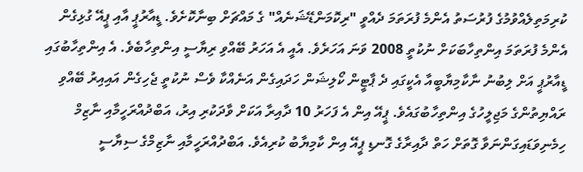ކުރިމަތިލެއްވުމުގެ ފުރުސަތު އެންމެ ފުރަތަމަ ދެއްވީ "ރިކޮމަންޑޭޝަނެއް" ގެ މައްޗަށް ބިނާކޮށެވެ. ޑީއާރުޕީ އާއި ޕީއޭ ގުޅިގެން އެންމެ ފުރަތަމަ އިންތިހާބަކަށް ނުކުތީ 2008 ވަނަ އަހަރެވެ. އެއީ އެ އަހަރު ބޭއްވި ރިޔާސީ އިންތިހާބެވެ. އެ އިންތިހާބުގައި ޑީއާރުޕީ އަށް ލިބުނު ނާކާމިޔާބީއާ އެކީގައި ދެ ޕާޓީން ކޯލިޝަން ހަދައިގެން އަނެއްކާ ވެސް ނުކުތީ ޖެހިގެން އައިއިރު ބޭއްވި ރައްޔިތުންގެ މަޖިލީހުގެ އިންތިހާބުގައެވެ. ޕީއޭ އިން އެ ފަހަރު 10 ދާއިރާ އަކަށް ވާދަކުރި އިރު، އަބްދުއްރަހީމާއި ނާޒިމް ހިމެނިވަޑައިގަންނަވާ ގޮތަށް ހަތް ދާއިރާގެ ގޮނޑި ޕީއޭ އިން ކާމިޔާބު ކުރިއެވެ. އަބްދުއްރަހީމާއި ނާޒިމްގެ ސިޔާސީ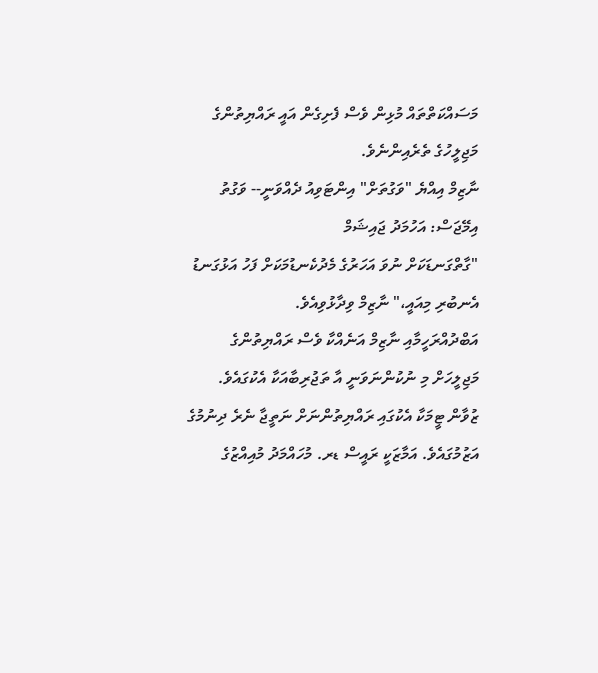މަސައްކަތްތައް މުޅިން ވެސް ފެށިގެން އައީ ރައްޔިތުންގެ މަޖިލީހުގެ ތެރެއިންނެވެ.
ނާޒިމް އިއްޔެ "ވަގުތަށް" އިންޓަވިއު ދެއްވަނީ-- ވަގުތު އިމޭޖަސް: އަހުމަދު ޖައިޝަމް
"ގާތްގަނޑަކަށް ނުވަ އަހަރުގެ މެދުކެނޑުމަކަށް ފަހު އަޅުގަނޑު އެނބުރި މިއައީ،" ނާޒިމް ވިދާޅުވިއެވެ.
އަބްދުއްރަހީމާއި ނާޒިމް އަނެއްކާ ވެސް ރައްޔިތުންގެ މަޖިލީހަށް މި ނުކުންނަވަނީ އާ ތަޖުރިބާއަކާ އެކުގައެވެ. ޒުވާން ޓީމަކާ އެކުގައި ރައްޔިތުންނަށް ނަތީޖާ ނެރެ ދިނުމުގެ އަޒުމުގައެވެ. އަމާޒަކީ ރައީސް ޑރ. މުހައްމަދު މުއިއްޒުގެ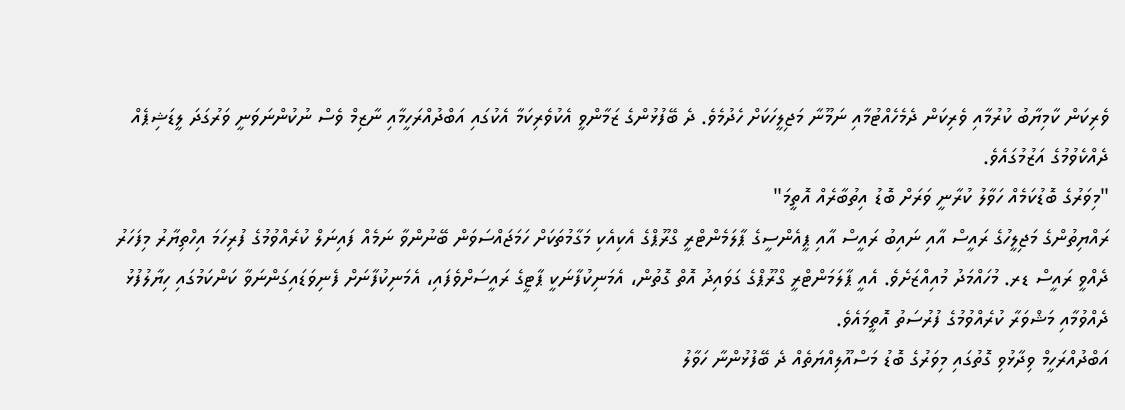ވެރިކަން ކާމިޔާބު ކުރުމާއި ވެރިކަން ދެމެހެއްޓުމާއި ނަމޫނާ މަޖިލީހަކަށް ހެދުމެވެ. ދެ ބޭފުޅުންގެ ޒަމާންވީ އެކުވެރިކަމާ އެކުގައި އަބްދުއްރަހީމާއި ނާޒިމް ވެސް ނުކުންނަވަނީ ވަރުގަދަ ލީޑަޝިޕެއް ދެއްކެވުމުގެ އަޒުމުގައެވެ.
"މިވަރުގެ ބޮޑުކަމެއް ހަވާލު ކުރާނީ ވަރަށް ބޮޑު އިތުބާރެއް އޮތީމަ"
ރައްޔިތުންގެ މަޖިލީހުގެ ރައީސް އާއި ނައިބު ރައީސް އާއި ޕީއެންސީގެ ޕާލަމެންޓްރީ ގްރޫޕްގެ އެކިއެކި މަގާމުތަކަށް ހަމަޖައްސަވަން ބޭނުންވާ ނަމެއް ފައިނަލް ކުރެއްވުމުގެ ފުރިހަމަ އިހްތިޔާރު މިފަހަރު ދެއްވީ ރައީސް ޑރ. މުހައްމަދު މުއިއްޒަށެވެ. އެއީ ޕާލަމަންޓްރީ ގްރޫޕްގެ ގަވައިދު އޮތް ގޮތުން، އެމަނިކުފާނަކީ ޕާޓީގެ ރައީސަށްވެފައި، އެމަނިކުފާނަށް ފެނިވަޑައިގަންނަވާ ކަންކަމުގައި ހިޔާލުފުޅު ދެއްވުމާއި މަޝްވަރާ ކުރެއްވުމުގެ ފުރުސަތު އޮތީމައެވެ.
އަބްދުއްރަހީމް ވިދާޅުވި ގޮތުގައި މިވަރުގެ ބޮޑު މަސްއޫލިއްޔަތެއް ދެ ބޭފުޅުންނާ ހަވާލު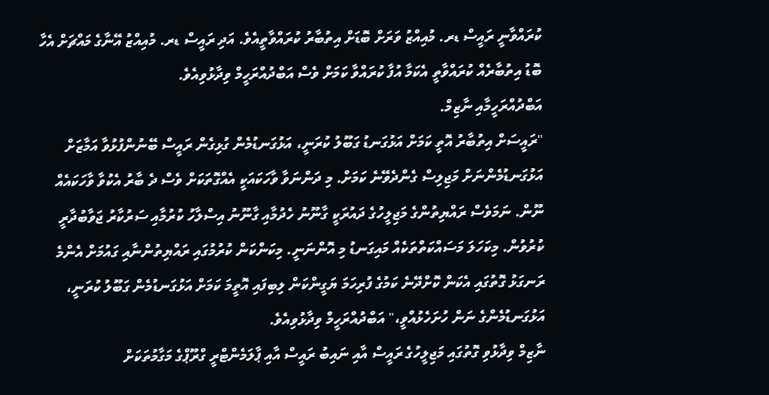ކުރައްވާނީ ރައީސް ޑރ. މުއިއްޒު ވަރަށް ބޮޑަށް އިތުބާރު ކުރައްވާތީއެވެ. އަދި ރައީސް ޑރ. މުއިއްޒު އޭނާގެ މައްޗަށް އެހާ ބޮޑު އިތުބާރެއް ކުރައްވާތީ އެކަމާ އުފާ ކުރައްވާ ކަމަށް ވެސް އަބްދުއްރަހީމް ވިދާޅުވިއެވެ.
އަބްދުއްރަހީމާއި ނާޒިމް.
"ރައީސަށް އިތުބާރު އޮތީ ކަމަށް އަޅުގަނޑު ގަބޫލު ކުރަނީ، އަޅުގަނޑުމެން ގުޅިގެން ރައީސް ބޭނުންފުޅުވާ އަމާޒަށް އަޅުގަނޑުމެންނަށް މަޖިލިސް ގެންދެވޭނެ ކަމަށް. މި ދަންނަވާ ވާހަކައަކީ އެއްގޮތަކަށް ވެސް ދެ ބާރު އެކުވާ ވާހަކައެއް ނޫން. ނަމަވެސް ރައްޔިތުންގެ މަޖިލީހުގެ ދައުރަކީ ގާނޫނު ހެދުމާއި ގާނޫނު އިސްލާހު ކުރުމާއި ސަރުކާރު ޖަވާބުދާރީ ކުރުވުން. މިކަހަލަ މަސައްކަތްތަކެއް މައިގަނޑު މި އޮންނަނީ. މިކަންކަން ކުރުމުގައި ރައްޔިތުންނާއި ގައުމަށް އެންމެ ރަނގަޅު ގޮތުގައި އެކަން ކޮށްދޭނެ ކަމުގެ ފުރިހަމަ ޔަގީންކަން ލިބިފައި އޮތީމަ ކަމަށް އަޅުގަނޑުމެން ގަބޫލު ކުރަނީ، އަޅުގަނޑުމެންގެ ނަން ހުށަހެޅުއްވީ،" އަބްދުއްރަހީމް ވިދާޅުވިއެވެ.
ނާޒިމް ވިދާޅުވި ގޮތުގައި މަޖިލީހުގެ ރައީސް އާއި ނައިބު ރައީސް އާއި ޕާލަމެންޓްރީ ގްރޫޕްގެ މަގާމުތަކަށް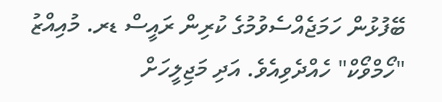ބޭފުޅުން ހަމަޖެއްސެވުމުގެ ކުރިން ރައީސް ޑރ. މުއިއްޒު "ހޯމްވޯކް" ހެއްދެވިއެވެ. އަދި މަޖިލީހަށް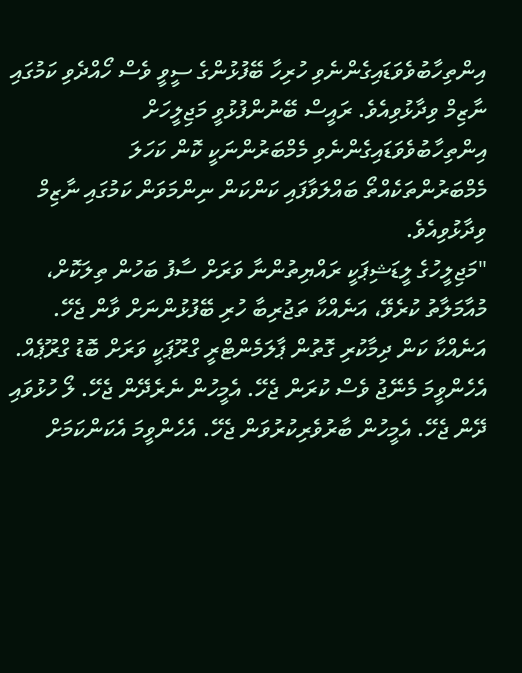އިންތިހާބުވެވަޑައިގެންނެވި ހުރިހާ ބޭފުޅުންގެ ސީވީ ވެސް ހޯއްދެވި ކަމުގައި ނާޒިމް ވިދާޅުވިއެވެ. ރައީސް ބޭނުންފުޅުވީ މަޖިލީހަށް އިންތިހާބުވެވަޑައިގެންނެވި މެމްބަރުންނަކީ ކޮން ކަހަލަ މެމްބަރުންތަކެއްތޯ ބައްލަވާފައި ކަންކަން ނިންމަވަން ކަމުގައި ނާޒިމް ވިދާޅުވިއެވެ.
"މަޖިލީހުގެ ލީޑަޝިޕަކީ ރައްޔިތުންނާ ވަރަށް ސާފު ބަހުން ތިލަކޮށް، މުއާމަލާތު ކުރެވޭ، އަނެއްކާ ތަޖުރިބާ ހުރި ބޭފުޅުންނަށް ވާން ޖެހޭ. އަނެއްކާ ކަން ދިމާކުރި ގޮތުން ޕާލަމެންޓްރީ ގްރޫޕަކީ ވަރަށް ބޮޑު ގްރޫޕެއް. އެހެންވީމަ މެނޭޖު ވެސް ކުރަން ޖެހޭ. އެމީހުން ނެރެދޭން ޖެހޭ. ލޯ ހުޅުވައި ދޭން ޖެހޭ. އެމީހުން ބާރުވެރިކުރުވަން ޖެހޭ. އެހެންވީމަ އެކަންކަމަށް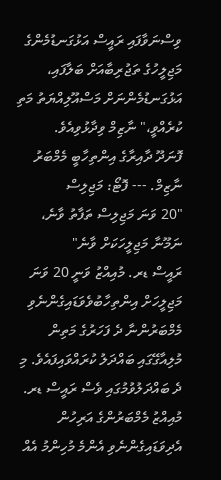ވިސްނަވާފައި ރައީސް އަޅުގަނޑުމެންގެ މަޖިލީހުގެ ތަޖުރިބާއަށް ބަލާފައި، އަޅުގަނޑުމެންނަށް މަސްއޫލިއްޔަތު މަތި ކުރެއްވީ،" ނާޒިމް ވިދާޅުވިއެވެ.
ފޮނަދޫ ދާއިރާގެ އިންތިހާބީ މެމްބަރު ނާޒިމް. --- ފޮޓޯ: މަޖިލިސް
"20 ވަނަ މަޖިލިސް ތަފާތު ވާނެ، ނަމޫނާ މަޖިލީހަކަށް ވާނެ"
ރައީސް ޑރ. މުއިއްޒު ވަނީ 20 ވަނަ މަޖިލީހަށް އިންތިހާބުވެވަޑައިގެންނެވި މެމްބަރުންނާ ދެ ފަހަރުގެ މަތިން މުލިއާގޭގައި ބައްދަލު ކުރައްވައިފައެވެ. މި ދެ ބައްދަލުވުމުގައި ވެސް ރައީސް ޑރ. މުއިއްޒު މެމްބަރުންގެ އަރިހުން އެދިވަޑައިގެންނެވި އެންމެ މުހިންމު އެއް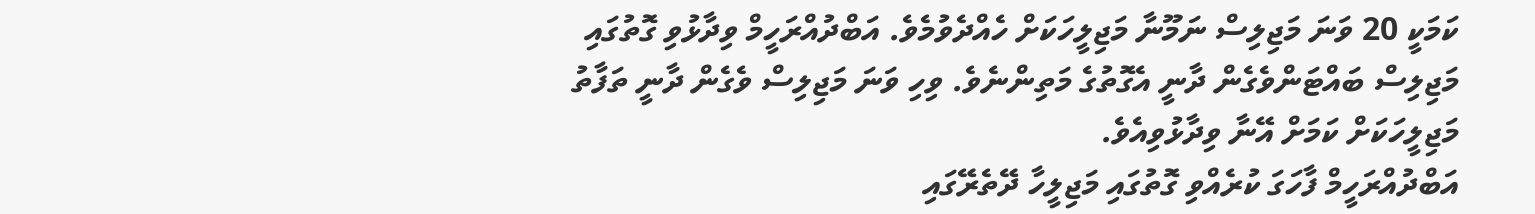ކަމަކީ 20 ވަނަ މަޖިލިސް ނަމޫނާ މަޖިލީހަކަށް ހެއްދެވުމެވެ. އަބްދުއްރަހީމް ވިދާޅުވި ގޮތުގައި މަޖިލިސް ބައްޓަންވެގެން ދާނީ އެގޮތުގެ މަތިންނެވެ. ވިހި ވަނަ މަޖިލިސް ވެގެން ދާނީ ތަފާތު މަޖިލީހަކަށް ކަމަށް އޭނާ ވިދާޅުވިއެވެ.
އަބްދުއްރަހީމް ފާހަގަ ކުރެއްވި ގޮތުގައި މަޖިލީހާ ދޭތެރޭގައި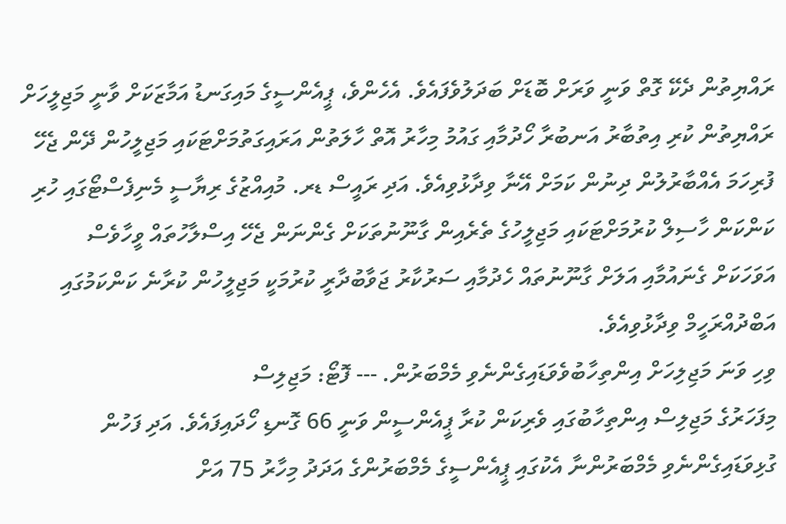ރައްޔިތުން ދެކޭ ގޮތް ވަނީ ވަރަށް ބޮޑަށް ބަދަލުވެފައެވެ. އެހެންވެ، ޕީއެންސީގެ މައިގަނޑު އަމާޒަކަށް ވާނީ މަޖިލީހަށް ރައްޔިތުން ކުރި އިތުބާރު އަނބުރާ ހޯދުމާއި ގައުމު މިހާރު އޮތް ހާލަތުން އަރައިގަތުމަށްޓަކައި މަޖިލީހުން ދޭން ޖެހޭ ފުރިހަމަ އެއްބާރުލުން ދިނުން ކަމަށް އޭނާ ވިދާޅުވިއެވެ. އަދި ރައީސް ޑރ. މުއިއްޒުގެ ރިޔާސީ މެނިފެސްޓޯގައި ހުރި ކަންކަން ހާސިލް ކުރުމަށްޓަކައި މަޖިލީހުގެ ތެރެއިން ގާނޫނުތަކަށް ގެންނަން ޖެހޭ އިސްލާހުތައް ވީހާވެސް އަވަހަކަށް ގެނައުމާއި އަލަށް ގާނޫނުތައް ހެދުމާއި ސަރުކާރު ޖަވާބުދާރީ ކުރުމަކީ މަޖިލީހުން ކުރާނެ ކަންކަމުގައި އަބްދުއްރަހީމް ވިދާޅުވިއެވެ.
ވިހި ވަނަ މަޖިލިހަށް އިންތިހާބުވެވަޑައިގެންނެވި މެމްބަރުން. --- ފޮޓޯ: މަޖިލިސް
މިފަހަރުގެ މަޖިލިސް އިންތިހާބުގައި ވެރިކަން ކުރާ ޕީއެންސީން ވަނީ 66 ގޮނޑި ހޯދައިފައެވެ. އަދި ފަހުން ގުޅިވަޑައިގެންނެވި މެމްބަރުންނާ އެކުގައި ޕީއެންސީގެ މެމްބަރުންގެ އަދަދު މިހާރު 75 އަށް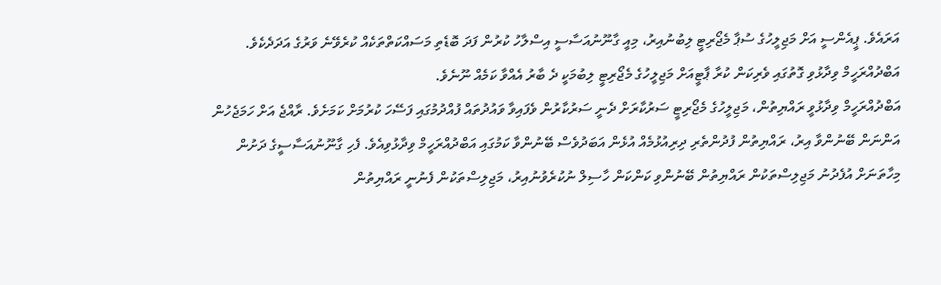އަރައެވެ. ޕީއެންސީ އަށް މަޖިލީހުގެ ސުޕާ މެޖޯރިޓީ ލިބުނުއިރު، މިއީ ގާނޫނުއަސާސީ އިސްލާހު ކުރުން ފަދަ ބޮޑެތި މަސައްކަތްތަކެއް ކުރެވޭނެ ވަރުގެ އަދަދެކެވެ. އަބްދުއްރަހީމް ވިދާޅުވި ގޮތުގައި ވެރިކަން ކުރާ ޕާޓީއަށް މަޖިލީހުގެ މެޖޯރިޓީ ލިބުމަކީ ދެ ބާރު އެއްވާ ކަމެއް ނޫނެވެ.
އަބްދުއްރަހީމް ވިދާޅުވީ ރައްޔިތުން، މަޖިލީހުގެ މެޖޯރިޓީ ސަރުކާރަށް ދެނީ ސަރުކާރުން ވެފައިވާ ވައުދުތައް ފުއްދުމުގައި ފަސޭހަ ކުރުމަށް ކަމަށެވެ. ރާއްޖެ އަށް ހަމަޖެހުން އަންނަން ބޭނުންވާ އިރު، ރައްޔިތުން ފުދުންތެރި ދިރިއުޅުމެއް އުޅެން އަބަދުވެސް ބޭނުންވާ ކަމުގައި އަބްދުއްރަހީމް ވިދާޅުވިއެވެ. ފެހި ގާނޫނުއަސާސީގެ ދަށުން މިހާތަނަށް އުފެދުނު މަޖިލިސްތަކުން ރައްޔިތުން ބޭނުންވި ކަންކަން ހާސިލް ނުކުރެވުނުއިރު، މަޖިލިސްތަކުން ފެނުނީ ރައްޔިތުން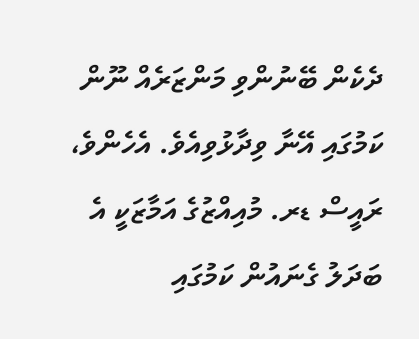ދެކެން ބޭނުންވި މަންޒަރެއް ނޫން ކަމުގައި އޭނާ ވިދާޅުވިއެވެ. އެހެންވެ، ރައީސް ޑރ. މުއިއްޒުގެ އަމާޒަކީ އެ ބަދަލު ގެނައުން ކަމުގައި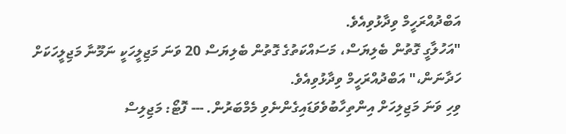އަބްދުއްރަހީމް ވިދާޅުވިއެވެ.
"އަހުލާގީ ގޮތުން ބެލިޔަސް، މަސައްކަތުގެ ގޮތުން ބެލިޔަސް 20 ވަނަ މަޖިލީހަކީ ނަމޫނާ މަޖިލީހަކަށް ހަދާނަން،" އަބްދުއްރަހީމް ވިދާޅުވިއެވެ.
ވިހި ވަނަ މަޖިލިހަށް އިންތިހާބުވެވަޑައިގެންނެވި މެމްބަރުން. --- ފޮޓޯ: މަޖިލިސް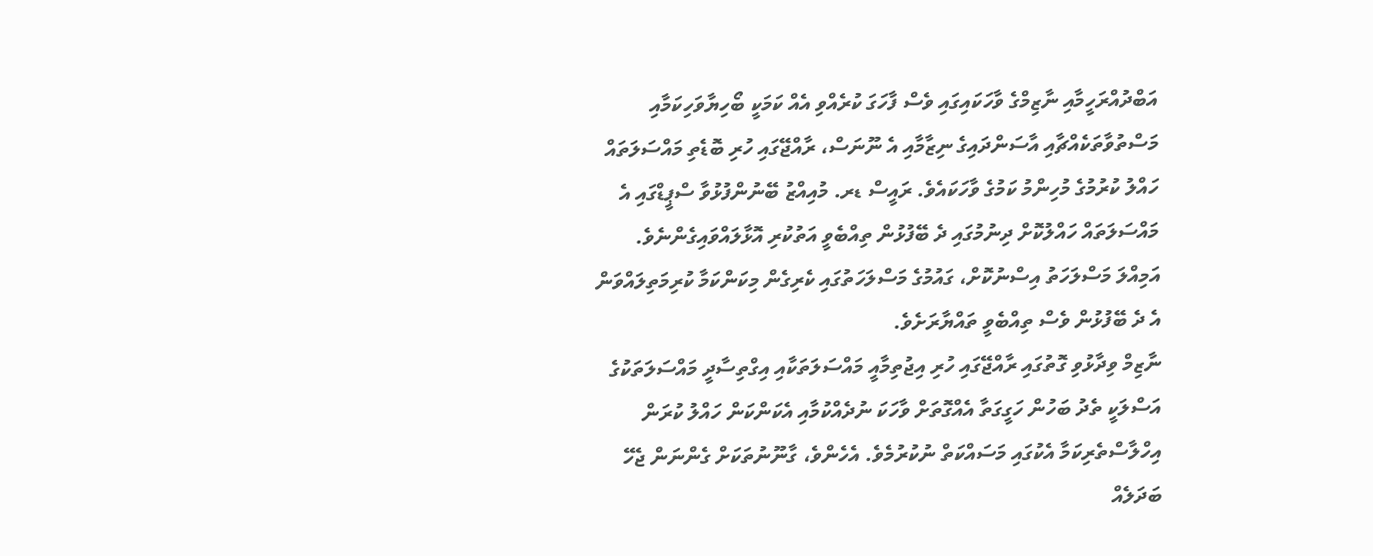އަބްދުއްރަހީމާއި ނާޒިމްގެ ވާހަކައިގައި ވެސް ފާހަގަ ކުރެއްވި އެއް ކަމަކީ ބޯހިޔާވަހިކަމާއި މަސްތުވާތަކެއްޗާއި އާސަންދައިގެ ނިޒާމާއި އެ ނޫނަސް، ރާއްޖޭގައި ހުރި ބޮޑެތި މައްސަލަތައް ހައްލު ކުރުމުގެ މުހިންމު ކަމުގެ ވާހަކައެވެ. ރައީސް ޑރ. މުއިއްޒު ބޭނުންފުޅުވާ ސްޕީޑްގައި އެ މައްސަލަތައް ހައްލުކޮށް ދިނުމުގައި ދެ ބޭފުޅުން ތިއްބެވީ އަތުކުރި އޮޅާލައްވައިގެންނެވެ. އަމިއްލަ މަސްލަހަތު އިސްނުކޮށް، ގައުމުގެ މަސްލަހަތުގައި ކެރިގެން މިކަންކަމާ ކުރިމަތިލައްވަން އެ ދެ ބޭފުޅުން ވެސް ތިއްބެވީ ތައްޔާރަށެވެ.
ނާޒިމް ވިދާޅުވި ގޮތުގައި ރާއްޖޭގައި ހުރި އިޖުތިމާއީ މައްސަލަތަކާއި އިގްތިސާދީ މައްސަލަތަކުގެ އަސްލަކީ ތެދު ބަހުން ހަގީގަތާ އެއްގޮތަށް ވާހަކަ ނުދެއްކުމާއި އެކަންކަން ހައްލު ކުރަން އިހްލާސްތެރިކަމާ އެކުގައި މަސައްކަތް ނުކުރުމެވެ. އެހެންވެ، ގާނޫނުތަކަށް ގެންނަން ޖެހޭ ބަދަލެއް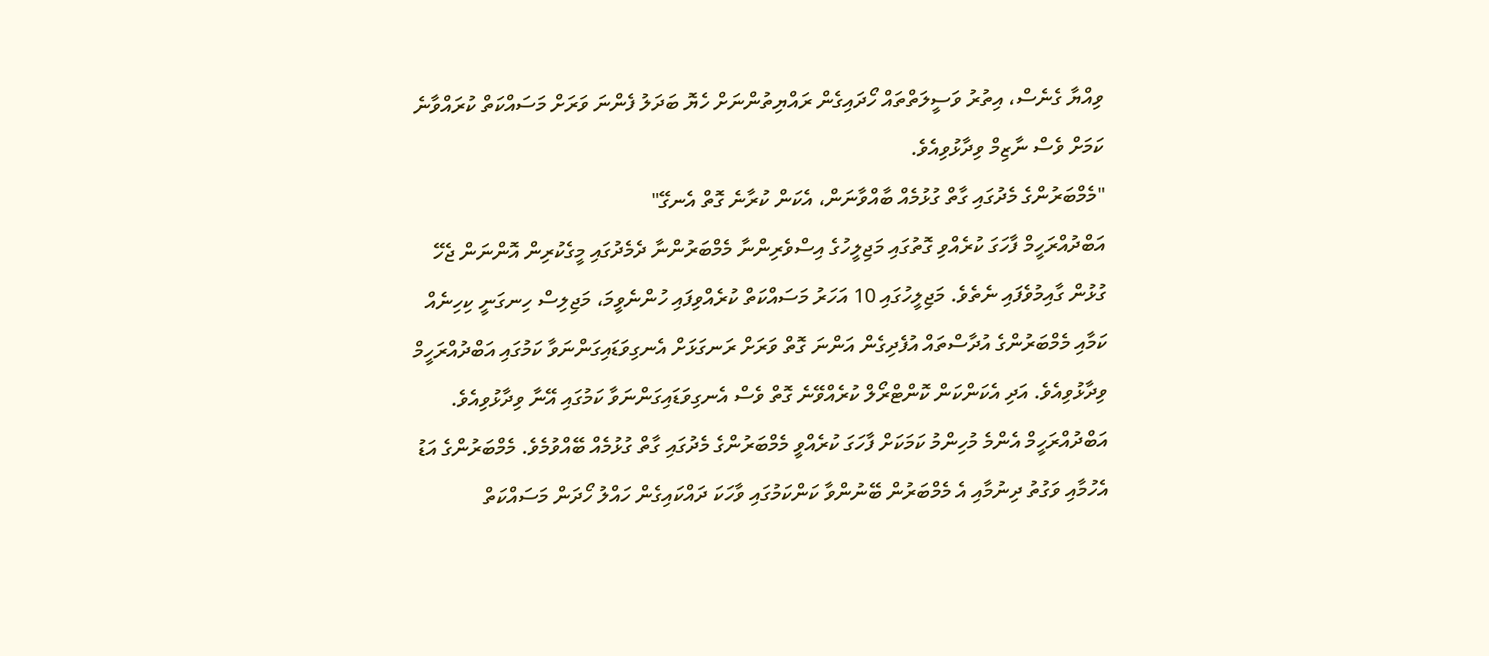ވިއްޔާ ގެނެސް، އިތުރު ވަސީލަތްތައް ހޯދައިގެން ރައްޔިތުންނަށް ހެޔޮ ބަދަލު ފެންނަ ވަރަށް މަސައްކަތް ކުރައްވާނެ ކަމަށް ވެސް ނާޒިމް ވިދާޅުވިއެވެ.
"މެމްބަރުންގެ މެދުގައި ގާތް ގުޅުމެއް ބާއްވާނަން، އެކަން ކުރާނެ ގޮތް އެނގޭ"
އަބްދުއްރަހީމް ފާހަގަ ކުރެއްވި ގޮތުގައި މަޖިލީހުގެ އިސްވެރިންނާ މެމްބަރުންނާ ދެމެދުގައި މީގެކުރިން އޮންނަން ޖެހޭ ގުޅުން ގާއިމުވެފައި ނެތެވެ. މަޖިލީހުގައި 10 އަހަރު މަސައްކަތް ކުރެއްވިފައި ހުންނެވީމަ، މަޖިލިސް ހިނގަނީ ކިހިނެއް ކަމާއި މެމްބަރުންގެ އުދާސްތައް އުފެދިގެން އަންނަ ގޮތް ވަރަށް ރަނގަޅަށް އެނގިވަޑައިގަންނަވާ ކަމުގައި އަބްދުއްރަހީމް ވިދާޅުވިއެވެ. އަދި އެކަންކަން ކޮންޓްރޯލް ކުރެއްވޭނެ ގޮތް ވެސް އެނގިވަޑައިގަންނަވާ ކަމުގައި އޭނާ ވިދާޅުވިއެވެ.
އަބްދުއްރަހީމް އެންމެ މުހިންމު ކަމަކަށް ފާހަގަ ކުރެއްވީ މެމްބަރުންގެ މެދުގައި ގާތް ގުޅުމެއް ބޭއްވުމެވެ. މެމްބަރުންގެ އަޑު އެހުމާއި ވަގުތު ދިނުމާއި އެ މެމްބަރުން ބޭނުންވާ ކަންކަމުގައި ވާހަކަ ދައްކައިގެން ހައްލު ހޯދަން މަސައްކަތް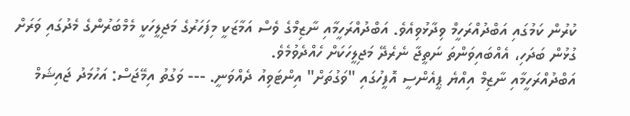ކުރުން ކަމުގައި އަބްދުއްރަހީމް ވިދާޅުވިއެވެ. އަބްދުއްރަހީމާއި ނާޒިމްގެ ވެސް އަމާޒަކީ މިފަހަރުގެ މަޖިލީހަކީ މެމްބަރުންގެ މެދުގައި ވަރަށް ގުޅުން ބަދަހި، އެއްބައިވަންތަ ނަތީޖާ ނެރެދޭ މަޖިލީހަކަށް ހެއްދެވުމެވެ.
އަބްދުއްރަހީމާއި ނާޒިމް އިއްޔެ ޕީއެންސީ އޮފީހުގައި "ވަގުތަށް" އިންޓަވިއު ދެއްވަނީ. --- ވަގުތު އިމޭޖަސް: އަހުމަދު ޖައިޝަމް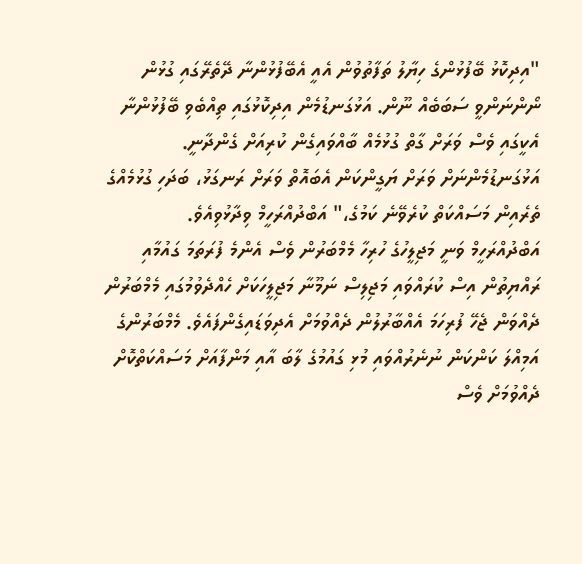"އިދިކޮޅު ބޭފުޅުންގެ ހިޔާލު ތަފާތުވުން އެއީ އެބޭފުޅުންނާ ދޭތެރޭގައި ގުޅުން ނޯންނަންވީ ސަބަބެއް ނޫން. އަޅުގަނޑުމެން އިދިކޮޅުގައި ތިއްބެވި ބޭފުޅުންނާ އެކީގައި ވެސް ވަރަށް ގާތް ގުޅުމެއް ބާއްވައިގެން ކުރިއަށް ގެންދާނީ. އަޅުގަނޑުމެންނަށް ވަރަށް ޔަގީންކަން އެބައޮތް ވަރަށް ރަނގަޅު، ބަދަހި ގުޅުމެއްގެ ތެރެއިން މަސައްކަތް ކުރެވޭނެ ކަމުގެ،" އަބްދުއްރަހީމް ވިދާޅުވިއެވެ.
އަބްދުއްރަހީމް ވަނީ މަޖިލީހުގެ ހުރިހާ މެމްބަރުން ވެސް އެންމެ ފުރަތަމަ ގައުމާއި ރައްޔިތުން އިސް ކުރައްވައި މަޖިލިސް ނަމޫނާ މަޖިލީހަކަށް ހެއްދެވުމުގައި މެމްބަރުން ދެއްވަން ޖެހޭ ފުރިހަމަ އެއްބާރުލުން ދެއްވުމަށް އެދިވަޑައިގެންފައެވެ. މެމްބަރުންގެ އަމިއްލަ ކަންކަން ނުނެރުއްވައި މުޅި ގައުމުގެ ލާބަ އާއި މަންފާއަށް މަސައްކަތްކޮށް ދެއްވުމަށް ވެސް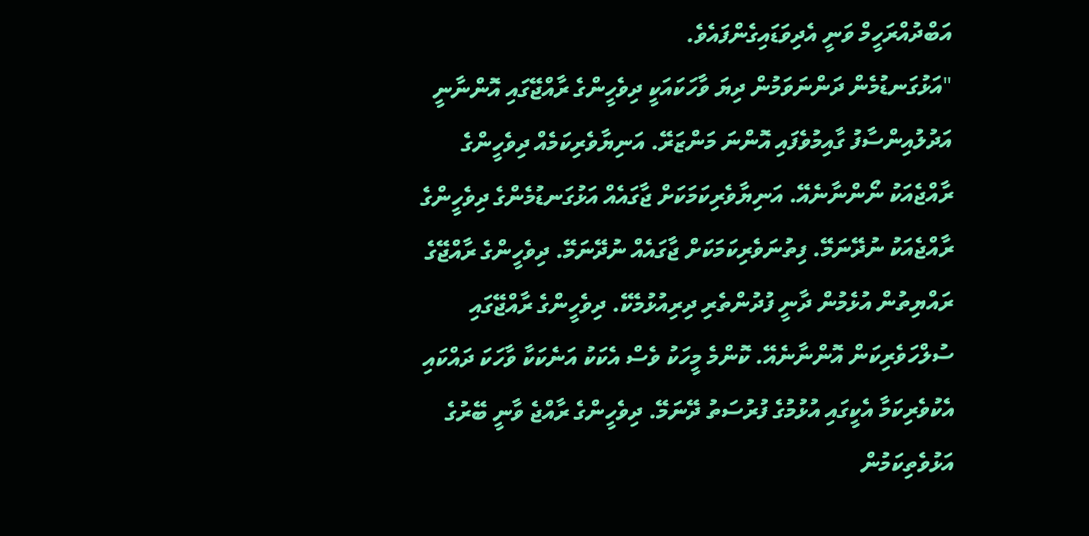އަބްދުއްރަހީމް ވަނީ އެދިވަޑައިގެންފައެވެ.
"އަޅުގަނޑުމެން ދަންނަވަމުން ދިޔަ ވާހަކައަކީ ދިވެހީންގެ ރާއްޖޭގައި އޮންނާނީ އަދުލުއިންސާފު ގާއިމުވެފައި އޮންނަ މަންޒަރޭ. އަނިޔާވެރިކަމެއް ދިވެހީންގެ ރާއްޖެއަކު ނޯންނާނެއޭ. އަނިޔާވެރިކަމަކަށް ޖާގައެއް އަޅުގަނޑުމެންގެ ދިވެހީންގެ ރާއްޖެއަކު ނުދޭނަމޭ. ފިތުނަވެރިކަމަކަށް ޖާގައެއް ނުދޭނަމޭ. ދިވެހީންގެ ރާއްޖޭގެ ރައްޔިތުން އުޅެމުން ދާނީ ފުދުންތެރި ދިރިއުޅުމެކޭ. ދިވެހީންގެ ރާއްޖޭގައި ސުލްހަވެރިކަން އޮންނާނެއޭ. ކޮންމެ މީހަކު ވެސް އެކަކު އަނެކަކާ ވާހަކަ ދައްކައި އެކުވެރިކަމާ އެކީގައި އުޅުމުގެ ފުރުސަތު ދޭނަމޭ. ދިވެހީންގެ ރާއްޖެ ވާނީ ބޭރުގެ އަޅުވެތިކަމުން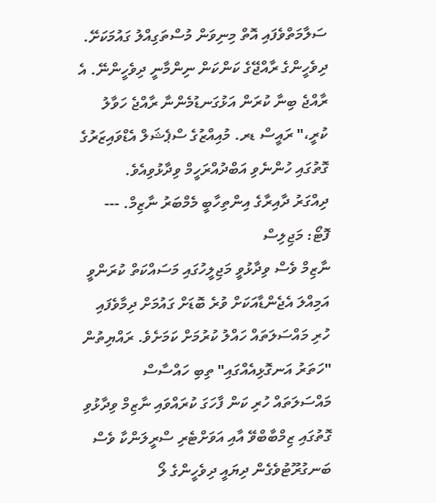ސަލާމަތްވެފައި އޮތް މިނިވަން މުސްތަގިއްލު ގައުމަކަށޭ. ދިވެހީންގެ ރާއްޖޭގެ ކަންކަން ނިންމާނީ ދިވެހީންނޭ. އެ ރާއްޖެ ބިނާ ކުރަން އަޅުގަނޑުމެންނާ ރާއްޖެ ހަވާލު ކުރީ،" ރައީސް ޑރ. މުއިއްޒުގެ ސްޕެޝަލް އެޑްވައިޒަރުގެ ގޮތުގައި ހުންނެވި އަބްދުއްރަހީމް ވިދާޅުވިއެވެ.
ދިއްގަރު ދާއިރާގެ އިންތިހާބީ މެމްބަރު ނާޒިމް. --- ފޮޓޯ: މަޖިލިސް
ނާޒިމް ވެސް ވިދާޅުވީ މަޖިލީހުގައި މަސައްކަތް ކުރަންވީ އަމިއްލަ އެޖެންޑާއަކަށް ވުރެ ބޮޑަށް ގައުމަށް ދިމާވެފައި ހުރި މައްސަލަތައް ހައްލު ކުރުމަށް ކަމަށެވެ. ރައްޔިތުން "ހަތަރު އަނގޮޅިއެއްގައި" ތިބި ހައްސާސް މައްސަލަތައް ހުރި ކަން ފާހަގަ ކުރައްވައި ނާޒިމް ވިދާޅުވި ގޮތުގައި ޒިމްބާބްވޭ އާއި އަވަށްޓެރި ސްރީލަންކާ ވެސް ބަނގުރޫޓުވެގެން ދިޔައީ ދިވެހީންގެ ލޯ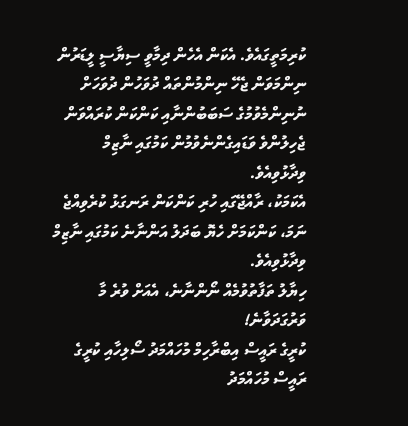ކުރިމަތީގައެވެ. އެކަން އެހެން ދިމާވީ ސިޔާސީ ލީޑަރުން ނިންމަވަން ޖެހޭ ނިންމުންތައް ދުވަހުން ދުވަހަށް ނުނިންމެވުމުގެ ސަބަބުންނާއި ކަންކަން ކުރައްވަން ޖެހިލުންވެ ވަޑައިގެންނެވުމުން ކަމުގައި ނާޒިމް ވިދާޅުވިއެވެ.
އެކަމަކު، ރާއްޖޭގައި ހުރި ކަންކަން ރަނގަޅު ކުރެވިއްޖެ ނަމަ، ކަންކަމަށް ހެޔޮ ބަދަލު އަންނާނެ ކަމުގައި ނާޒިމް ވިދާޅުވިއެވެ.
ހިޔާލު ތަފާތުވުމެއް ނޯންނާނެ، އެއަށް ވުރެ މާ ވަރުގަދަވާނެ!
ކުރީގެ ރައީސް އިބްރާހިމް މުހައްމަދު ސޯލިހާއި ކުރީގެ ރައީސް މުހައްމަދު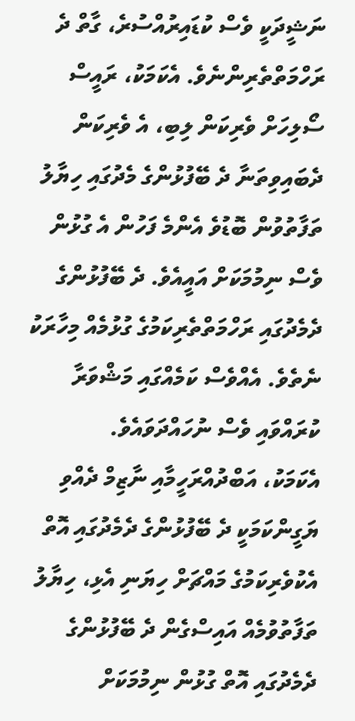ނަޝީދަކީ ވެސް ކުޑައިރުއްސުރެ، ގާތް ދެ ރަހްމަތްތެރިންނެވެ. އެކަމަކު، ރައީސް ސޯލިހަށް ވެރިކަން ލިބި، އެ ވެރިކަން ދެބައިވިތަނާ ދެ ބޭފުޅުންގެ މެދުގައި ހިޔާލު ތަފާތުވުން ބޮޑުވެ އެންމެ ފަހުން އެ ގުޅުން ވެސް ނިމުމަކަށް އައީއެވެ. ދެ ބޭފުޅުންގެ ދެމެދުގައި ރަހްމަތްތެރިކަމުގެ ގުޅުމެއް މިހާރަކު ނެތެވެ. އެއްވެސް ކަމެއްގައި މަޝްވަރާ ކުރައްވައި ވެސް ނުހައްދަވައެވެ.
އެކަމަކު، އަބްދުއްރަހީމާއި ނާޒިމް ދެއްވި ޔަގީންކަމަކީ ދެ ބޭފުޅުންގެ ދެމެދުގައި އޮތް އެކުވެރިކަމުގެ މައްޗަށް ހިޔަނި އެޅި، ހިޔާލު ތަފާތުވުމެއް އައިސްގެން ދެ ބޭފުޅުންގެ ދެމެދުގައި އޮތް ގުޅުން ނިމުމަކަށް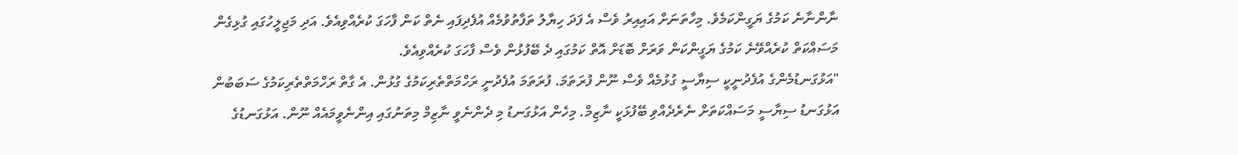ނާންނާނެ ކަމުގެ ޔަގީންކަމެވެ. މިހާތަނަށް އައިއިރު ވެސް އެ ފަދަ ހިޔާލު ތަފާތުވުމެއް އުފެދިފައި ނެތް ކަން ފާހަގަ ކުރެއްވިއެވެ. އަދި މަޖިލީހުގައި ގުޅިގެން މަސައްކަތް ކުރެއްވޭނެ ކަމުގެ ޔަގީންކަން ވަރަށް ބޮޑަށް އޮތް ކަމުގައި ދެ ބޭފުޅުން ވެސް ފާހަގަ ކުރެއްވިއެވެ.
"އަޅުގަނޑުމެންގެ އުފެދުނީކީ ސިޔާސީ ގުޅުމެއް ވެސް ނޫން ފުރަތަމަ. ފުރަތަމަ އުފެދުނީ ރަހްމަތްތެރިކަމުގެ ގުޅުން. އެ ގާތް ރަހްމަތްތެރިކަމުގެ ސަބަބުން އަޅުގަނޑު ސިޔާސީ މަސައްކަތަށް ނެރެދެއްވި ބޭފުޅަކީ ނާޒިމް. މިހެން އަޅުގަނޑު މި ދެންނެވީ ނާޒިމް މިތަނުގައި އިންނެވީމައެއް ނޫން. އަޅުގަނޑުގެ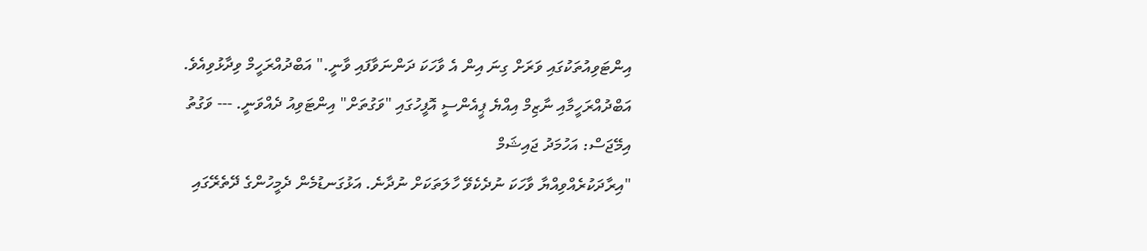އިންޓަވިއުތަކުގައި ވަރަށް ގިނަ އިން އެ ވާހަކަ ދަންނަވާފައި ވާނީ." އަބްދުއްރަހީމް ވިދާޅުވިއެވެ.
އަބްދުއްރަހީމާއި ނާޒިމް އިއްޔެ ޕީއެންސީ އޮފީހުގައި "ވަގުތަށް" އިންޓަވިއު ދެއްވަނީ. --- ވަގުތު އިމޭޖަސް: އަހުމަދު ޖައިޝަމް
"އިރާދަކުރެއްވިއްޔާ ވާހަކަ ނުދެކެވޭ ހާލަތަކަށް ނުދާނެ. އަޅުގަނޑުމެން ދެމީހުންގެ ދޭތެރޭގައި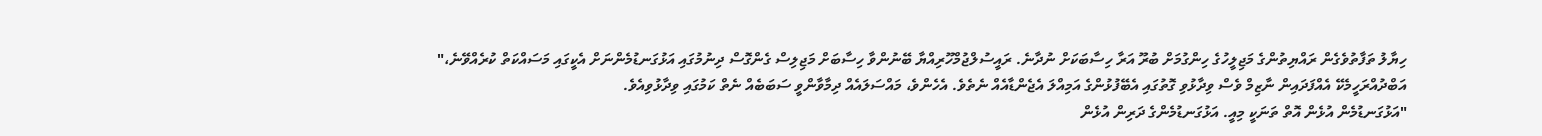ހިޔާލު ތަފާތުވެގެން ރައްޔިތުންގެ މަޖިލީހުގެ ހިންގުމަށް ބުރޫ އަރާ ހިސާބަކަށް ނުދާނެ. ރައީސުލްޖުމްހޫރިއްޔާ ބޭނުންވާ ހިސާބަށް މަޖިލިސް ގެންގޮސް ދިނުމުގައި އަޅުގަނޑުމެންނަށް އެކީގައި މަސައްކަތް ކުރެއްވޭނެ،"
އަބްދުއްރަހީމެކޭ އެއްފަދައިން ނާޒިމް ވެސް ވިދާޅުވި ގޮތުގައި އެބޭފުޅުންގެ އަމިއްލަ އެޖެންޑާއެއް ނެތެވެ. އެހެންވެ، މައްސަލައެއް ދިމާވާންވީ ސަބަބެއް ނެތް ކަމުގައި ވިދާޅުވިއެވެ.
"އަޅުގަނޑުމެން އުޅެން އޮތް ތަނަކީ މިއީ. އަޅުގަނޑުމެންގެ ދަރިން އުޅެން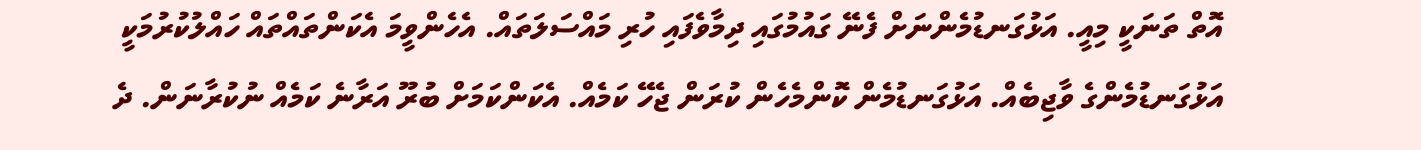އޮތް ތަނަކީ މިއީ. އަޅުގަނޑުމެންނަށް ފެނޭ ގައުމުގައި ދިމާވެފައި ހުރި މައްސަލަތައް. އެހެންވީމަ އެކަންތައްތައް ހައްލުކުރުމަކީ އަޅުގަނޑުމެންގެ ވާޖިބެއް. އަޅުގަނޑުމެން ކޮންމެހެން ކުރަން ޖެހޭ ކަމެއް. އެކަންކަމަށް ބުރޫ އަރާނެ ކަމެއް ނުކުރާނަން. ދެ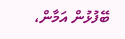ބޭފުޅުން އަމާން،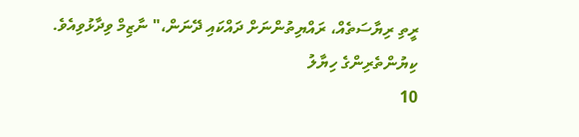ރީތި ރިޔާސަތެއް، ރައްޔިތުންނަށް ދައްކައި ދޭނަން،" ނާޒިމް ވިދާޅުވިއެވެ.
ކިޔުންތެރިންގެ ހިޔާލު
10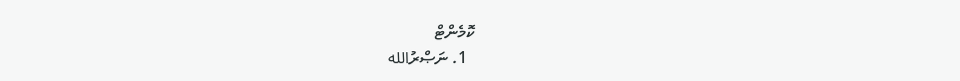ކޮމެންޓް
  1. ނަޞްރުالله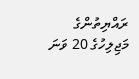ރައްޔިތުންގެ މަޖިލިހުގެ 20 ވަނަ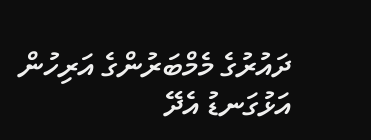ދައުރުގެ މެމްބަރުންގެ އަރިހުން އަޅުގަނޑު އެދޭ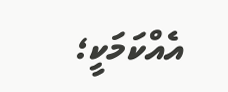އެއްކަމަކީ؛